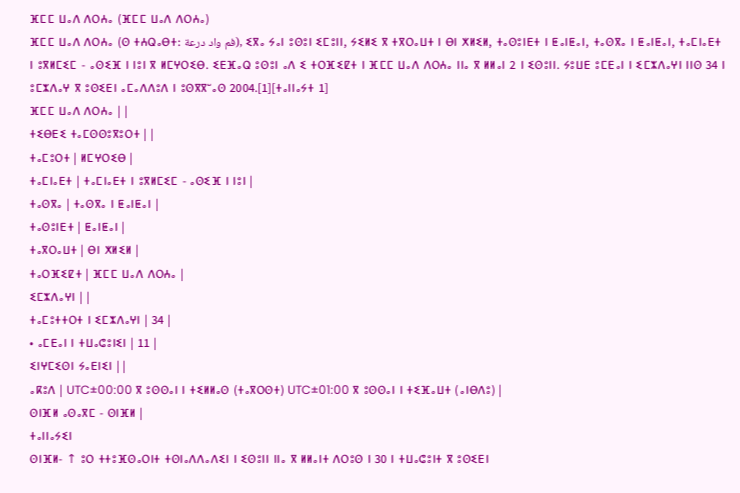ⴼⵎⵎ ⵡⴰⴷ ⴷⵔⵄⴰ (ⴼⵎⵎ ⵡⴰⴷ ⴷⵔⵄⴰ)
ⴼⵎⵎ ⵡⴰⴷ ⴷⵔⵄⴰ (ⵙ ⵜⵄⵕⴰⴱⵜ: فم واد درعة), ⵉⴳⴰ ⵢⴰⵏ ⵓⵙⵓⵏ ⵉⵎⵓⵏⵏ, ⵢⵉⵍⵉ ⴳ ⵜⴳⵔⴰⵡⵜ ⵏ ⴱⵏ ⵅⵍⵉⵍ, ⵜⴰⵙⵓⵏⴹⵜ ⵏ ⵟⴰⵏⵟⴰⵏ, ⵜⴰⵙⴳⴰ ⵏ ⵟⴰⵏⵟⴰⵏ, ⵜⴰⵎⵏⴰⴹⵜ ⵏ ⵓⴳⵍⵎⵉⵎ - ⴰⵙⵉⴼ ⵏ ⵏⵓⵏ ⴳ ⵍⵎⵖⵔⵉⴱ. ⵉⴹⴼⴰⵕ ⵓⵙⵓⵏ ⴰⴷ ⵉ ⵜⵔⴼⵉⵇⵜ ⵏ ⴼⵎⵎ ⵡⴰⴷ ⴷⵔⵄⴰ ⵏⵏⴰ ⴳ ⵍⵍⴰⵏ 2 ⵏ ⵉⵙⵓⵏⵏ. ⵢⵓⵡⴹ ⵓⵎⴹⴰⵏ ⵏ ⵉⵎⵣⴷⴰⵖⵏ ⵏⵏⵙ 34 ⵏ ⵓⵎⵣⴷⴰⵖ ⴳ ⵓⵙⵉⴹⵏ ⴰⵎⴰⴷⴷⵓⴷ ⵏ ⵓⵙⴳⴳⵯⴰⵙ 2004.[1][ⵜⴰⵏⵏⴰⵢⵜ 1]
ⴼⵎⵎ ⵡⴰⴷ ⴷⵔⵄⴰ | |
ⵜⵉⴱⴹⵉ ⵜⴰⵎⵙⵙⵓⴳⵓⵔⵜ | |
ⵜⴰⵎⵓⵔⵜ | ⵍⵎⵖⵔⵉⴱ |
ⵜⴰⵎⵏⴰⴹⵜ | ⵜⴰⵎⵏⴰⴹⵜ ⵏ ⵓⴳⵍⵎⵉⵎ - ⴰⵙⵉⴼ ⵏ ⵏⵓⵏ |
ⵜⴰⵙⴳⴰ | ⵜⴰⵙⴳⴰ ⵏ ⵟⴰⵏⵟⴰⵏ |
ⵜⴰⵙⵓⵏⴹⵜ | ⵟⴰⵏⵟⴰⵏ |
ⵜⴰⴳⵔⴰⵡⵜ | ⴱⵏ ⵅⵍⵉⵍ |
ⵜⴰⵔⴼⵉⵇⵜ | ⴼⵎⵎ ⵡⴰⴷ ⴷⵔⵄⴰ |
ⵉⵎⵣⴷⴰⵖⵏ | |
ⵜⴰⵎⵓⵜⵜⵔⵜ ⵏ ⵉⵎⵣⴷⴰⵖⵏ | 34 |
• ⴰⵎⴹⴰⵏ ⵏ ⵜⵡⴰⵛⵓⵏⵉⵏ | 11 |
ⵉⵏⵖⵎⵉⵙⵏ ⵢⴰⴹⵏⵉⵏ | |
ⴰⴽⵓⴷ | UTC±00:00 ⴳ ⵓⵙⵙⴰⵏ ⵏ ⵜⵉⵍⵍⴰⵙ (ⵜⴰⴳⵔⵙⵜ) UTC±01:00 ⴳ ⵓⵙⵙⴰⵏ ⵏ ⵜⵉⴼⴰⵡⵜ (ⴰⵏⴱⴷⵓ) |
ⵙⵏⴼⵍ ⴰⵙⴰⴳⵎ - ⵙⵏⴼⵍ |
ⵜⴰⵏⵏⴰⵢⵉⵏ
ⵙⵏⴼⵍ- ↑ ⵓⵔ ⵜⵜⵓⴼⵙⴰⵔⵏⵜ ⵜⵙⵏⴰⴷⴷⴰⴷⵉⵏ ⵏ ⵉⵙⵓⵏⵏ ⵏⵏⴰ ⴳ ⵍⵍⴰⵏⵜ ⴷⵔⵓⵙ ⵏ 30 ⵏ ⵜⵡⴰⵛⵓⵏⵜ ⴳ ⵓⵙⵉⴹⵏ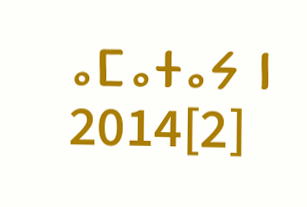ⴰⵎⴰⵜⴰⵢ ⵏ 2014[2]